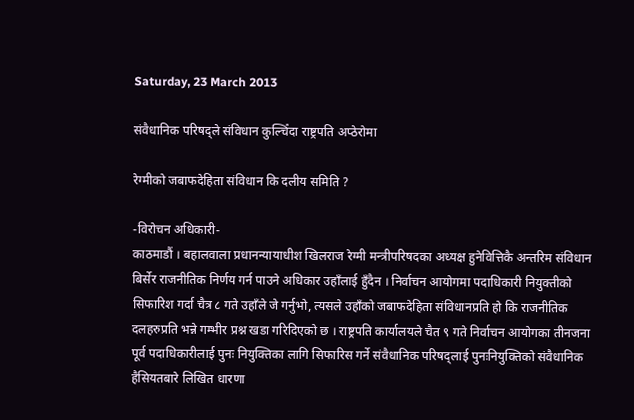Saturday, 23 March 2013

संवैधानिक परिषद्ले संविधान कुल्चिँदा राष्ट्रपति अप्ठेरोमा

रेग्मीको जबाफदेहिता संविधान कि दलीय समिति ?

-विरोचन अधिकारी-
काठमाडौं । बहालवाला प्रधानन्यायाधीश खिलराज रेग्मी मन्त्रीपरिषदका अध्यक्ष हुनेवित्तिकै अन्तरिम संविधान बिर्सेर राजनीतिक निर्णय गर्न पाउने अधिकार उहाँलाई हुँदैन । निर्वाचन आयोगमा पदाधिकारी नियुक्तीको सिफारिश गर्दा चैत्र ८ गते उहाँले जे गर्नुभो, त्यसले उहाँको जबाफदेहिता संविधानप्रति हो कि राजनीतिक दलहरुप्रति भन्ने गम्भीर प्रश्न खडा गरिदिएको छ । राष्ट्रपति कार्यालयले चैत ९ गते निर्वाचन आयोगका तीनजना पूर्व पदाधिकारीलाई पुनः नियुक्तिका लागि सिफारिस गर्ने संवैधानिक परिषद्लाई पुनःनियुक्तिको संवैधानिक हैसियतबारे लिखित धारणा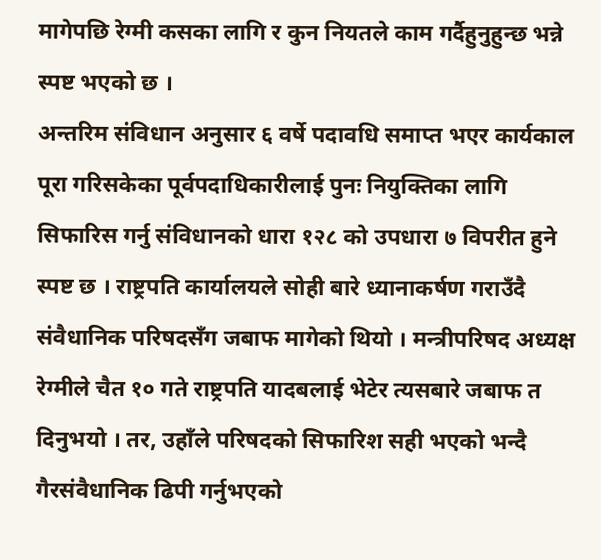मागेपछि रेग्मी कसका लागि र कुन नियतले काम गर्दैहुनुहुन्छ भन्ने स्पष्ट भएको छ ।
अन्तरिम संविधान अनुसार ६ वर्षे पदावधि समाप्त भएर कार्यकाल पूरा गरिसकेका पूर्वपदाधिकारीलाई पुनः नियुक्तिका लागि सिफारिस गर्नु संविधानको धारा १२८ को उपधारा ७ विपरीत हुने स्पष्ट छ । राष्ट्रपति कार्यालयले सोही बारे ध्यानाकर्षण गराउँदै संवैधानिक परिषदसँग जबाफ मागेको थियो । मन्त्रीपरिषद अध्यक्ष रेग्मीले चैत १० गते राष्ट्रपति यादबलाई भेटेर त्यसबारे जबाफ त दिनुभयो । तर, उहाँले परिषदको सिफारिश सही भएको भन्दै गैरसंवैधानिक ढिपी गर्नुभएको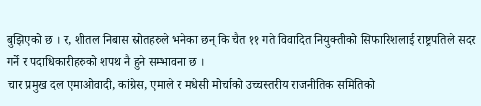बुझिएको छ । र, शीतल निबास स्रोतहरुले भनेका छन् कि चैत ११ गते विवादित नियुक्तीको सिफारिशलाई राष्ट्रपतिले सदर गर्ने र पदाधिकारीहरुको शपथ नै हुने सम्भावना छ ।
चार प्रमुख दल एमाओवादी, कांग्रेस, एमाले र मधेसी मोर्चाको उच्चस्तरीय राजनीतिक समितिको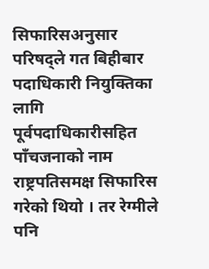सिफारिसअनुसार परिषद्ले गत बिहीबार पदाधिकारी नियुक्तिका लागि पूर्वपदाधिकारीसहित पाँचजनाको नाम राष्ट्रपतिसमक्ष सिफारिस गरेको थियो । तर रेग्मीले पनि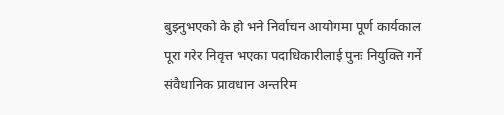बुझ्नुभएको के हो भने निर्वाचन आयोगमा पूर्ण कार्यकाल पूरा गरेर निवृत्त भएका पदाधिकारीलाई पुनः नियुक्ति गर्ने संवैधानिक प्रावधान अन्तरिम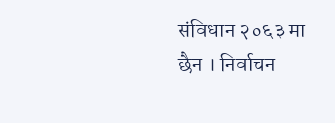संविधान २०६३ मा छैन । निर्वाचन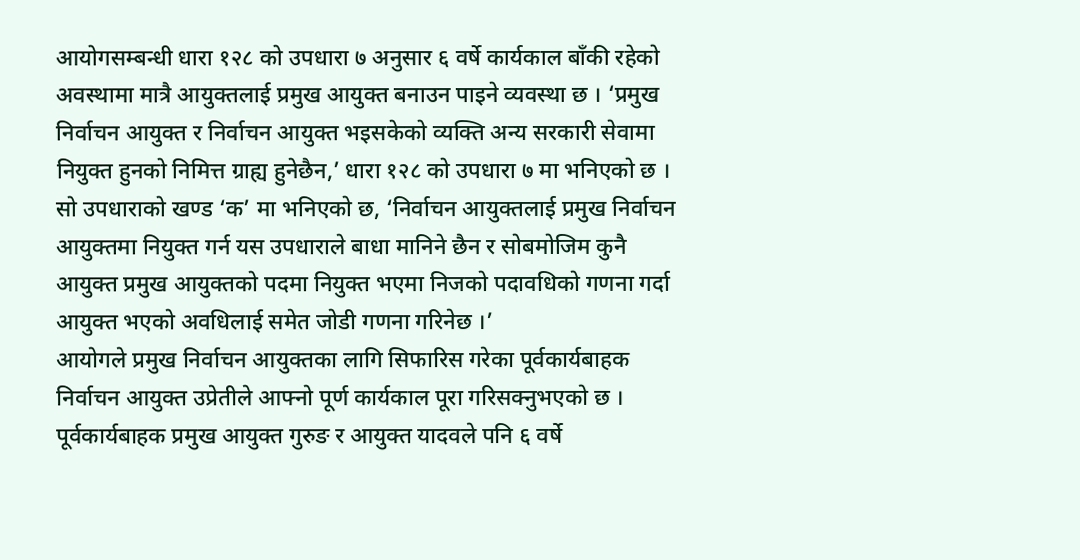आयोगसम्बन्धी धारा १२८ को उपधारा ७ अनुसार ६ वर्षे कार्यकाल बाँकी रहेको अवस्थामा मात्रै आयुक्तलाई प्रमुख आयुक्त बनाउन पाइने व्यवस्था छ । ‘प्रमुख निर्वाचन आयुक्त र निर्वाचन आयुक्त भइसकेको व्यक्ति अन्य सरकारी सेवामा नियुक्त हुनको निमित्त ग्राह्य हुनेछैन,’ धारा १२८ को उपधारा ७ मा भनिएको छ । सो उपधाराको खण्ड ‘क’ मा भनिएको छ, ‘निर्वाचन आयुक्तलाई प्रमुख निर्वाचन आयुक्तमा नियुक्त गर्न यस उपधाराले बाधा मानिने छैन र सोबमोजिम कुनै आयुक्त प्रमुख आयुक्तको पदमा नियुक्त भएमा निजको पदावधिको गणना गर्दा आयुक्त भएको अवधिलाई समेत जोडी गणना गरिनेछ ।’
आयोगले प्रमुख निर्वाचन आयुक्तका लागि सिफारिस गरेका पूर्वकार्यबाहक निर्वाचन आयुक्त उप्रेतीले आफ्नो पूर्ण कार्यकाल पूरा गरिसक्नुभएको छ । पूर्वकार्यबाहक प्रमुख आयुक्त गुरुङ र आयुक्त यादवले पनि ६ वर्षे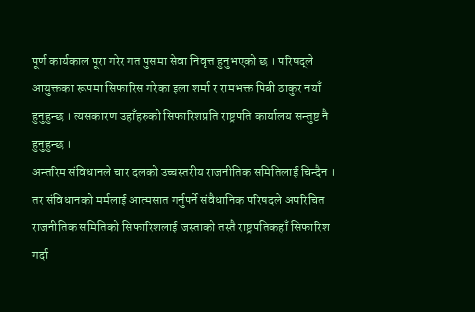पूर्ण कार्यकाल पूरा गरेर गत पुसमा सेवा निवृत्त हुनुभएको छ । परिषद्ले आयुक्तका रूपमा सिफारिस गरेका इला शर्मा र रामभक्त पिबी ठाकुर नयाँ हुनुहुन्छ । त्यसकारण उहाँहरुको सिफारिशप्रति राष्ट्रपति कार्यालय सन्तुष्ट नै हुनुहुन्छ ।
अन्तरिम संविधानले चार दलको उच्चस्तरीय राजनीतिक समितिलाई चिन्दैन । तर संविधानको मर्मलाई आत्मसात गर्नुपर्ने संवैधानिक परिषदले अपरिचित राजनीतिक समितिको सिफारिशलाई जस्ताको तस्तै राष्ट्रपतिकहाँ सिफारिश गर्दा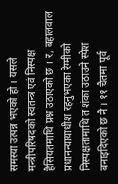समस्या उत्पन्न भएको हो । यसले मन्त्रीपरिषदको स्वतन्त्र एवं निस्पक्ष हैसियतमाथि प्रश्न उठाएको छ । र, बहालवाल प्रधानन्यायाधीश रहनुभएका रेग्मीको निस्पक्षतामाथि त शंका उठाउने स्पेश बनाइदिएको छ नै । ११ चैतमा पूर्व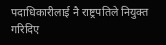पदाधिकारीलाई नै राष्ट्रपतिले नियुक्त गरिदिए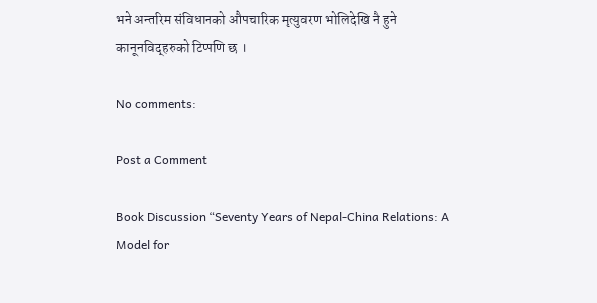भने अन्तरिम संविधानको औपचारिक मृत्युवरण भोलिदेखि नै हुने कानूनविद्हरुको टिप्पणि छ ।

No comments:

Post a Comment

Book Discussion “Seventy Years of Nepal-China Relations: A Model for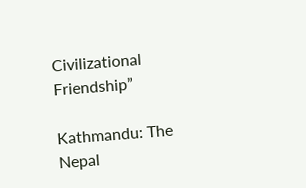Civilizational Friendship”

Kathmandu: The Nepal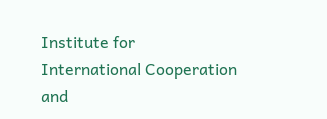Institute for International Cooperation and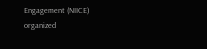Engagement (NIICE) organized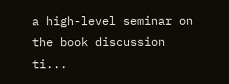a high-level seminar on the book discussion ti...